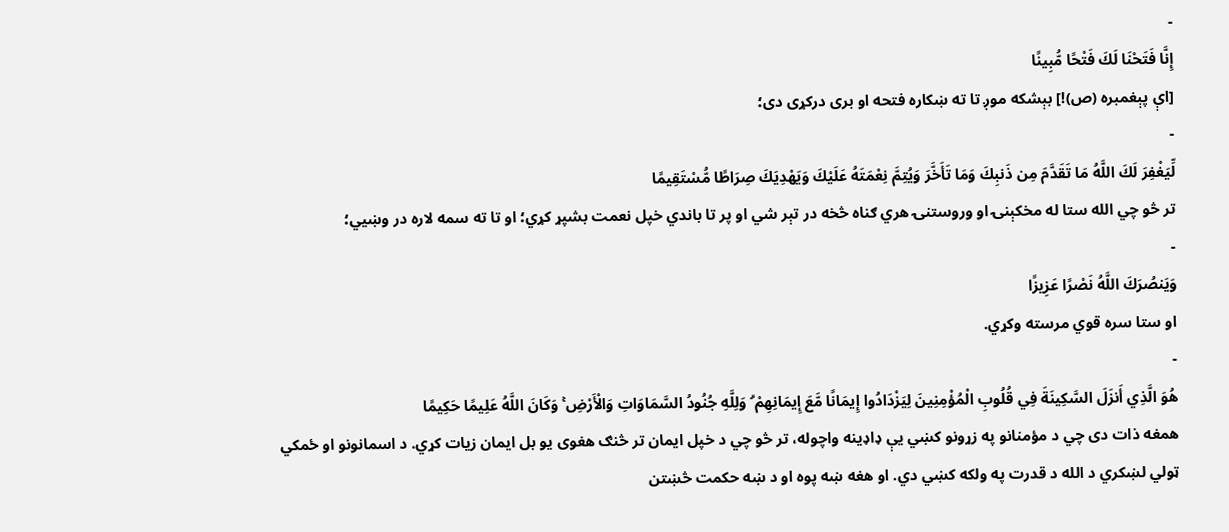-
إِنَّا فَتَحْنَا لَكَ فَتْحًا مُّبِينًا
[اې پېغمبره (ص)!] بېشکه موږ تا ته ښكاره فتحه او بری درکړی دی؛
-
لِّيَغْفِرَ لَكَ اللَّهُ مَا تَقَدَّمَ مِن ذَنبِكَ وَمَا تَأَخَّرَ وَيُتِمَّ نِعْمَتَهُ عَلَيْكَ وَيَهْدِيَكَ صِرَاطًا مُّسْتَقِيمًا
تر څو چي الله ستا له مخكېنۍ او وروستنۍ هري ګناه څخه در تېر شي او پر تا باندي خپل نعمت بشپړ کړي؛ او تا ته سمه لاره در وښيي؛
-
وَيَنصُرَكَ اللَّهُ نَصْرًا عَزِيزًا
او ستا سره قوي مرسته وکړي.
-
هُوَ الَّذِي أَنزَلَ السَّكِينَةَ فِي قُلُوبِ الْمُؤْمِنِينَ لِيَزْدَادُوا إِيمَانًا مَّعَ إِيمَانِهِمْ ۗ وَلِلَّهِ جُنُودُ السَّمَاوَاتِ وَالْأَرْضِ ۚ وَكَانَ اللَّهُ عَلِيمًا حَكِيمًا
همغه ذات دى چي د مؤمنانو په زړونو کښي یې ډاډينه واچوله، تر څو چي د خپل ايمان تر څنګ هغوی يو بل ايمان زيات کړي. د اسمانونو او ځمکي ټولي لښكري د الله د قدرت په ولكه کښي دي. او هغه ښه پوه او د ښه حکمت څښتن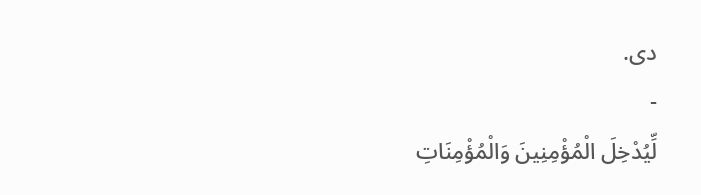دى.
-
لِّيُدْخِلَ الْمُؤْمِنِينَ وَالْمُؤْمِنَاتِ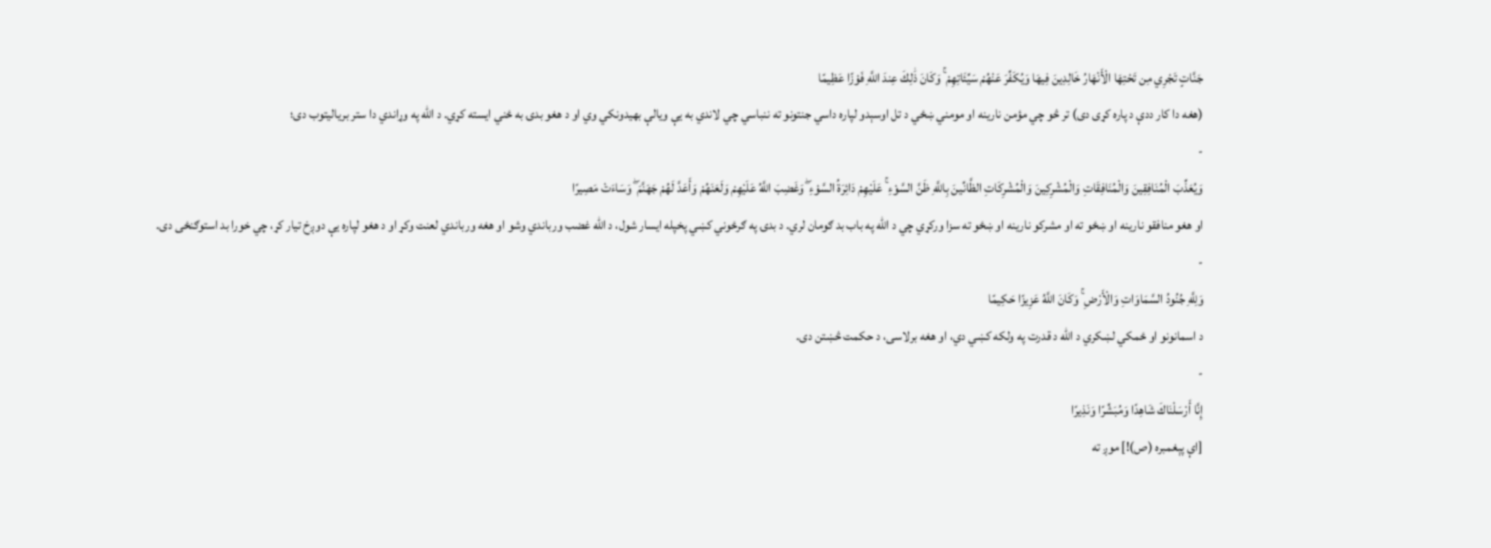جَنَّاتٍ تَجْرِي مِن تَحْتِهَا الْأَنْهَارُ خَالِدِينَ فِيهَا وَيُكَفِّرَ عَنْهُمْ سَيِّئَاتِهِمْ ۚ وَكَانَ ذَٰلِكَ عِندَ اللَّهِ فَوْزًا عَظِيمًا
(هغه دا كار ددې د پاره کړی دى) تر څو چي مؤمن نارينه او مومني ښځي د تل اوسېدو لپاره داسي جنتونو ته ننباسي چي لاندي به يې ویالې بهيدونكي وي او د هغو بدۍ به ځني ايسته کړي. د الله په وړاندي دا ستر برياليتوب دى؛
-
وَيُعَذِّبَ الْمُنَافِقِينَ وَالْمُنَافِقَاتِ وَالْمُشْرِكِينَ وَالْمُشْرِكَاتِ الظَّانِّينَ بِاللَّهِ ظَنَّ السَّوْءِ ۚ عَلَيْهِمْ دَائِرَةُ السَّوْءِ ۖ وَغَضِبَ اللَّهُ عَلَيْهِمْ وَلَعَنَهُمْ وَأَعَدَّ لَهُمْ جَهَنَّمَ ۖ وَسَاءَتْ مَصِيرًا
او هغو منافقو نارينه او ښځو ته او مشركو نارينه او ښځو ته سزا ورکړي چي د الله په باب بد ګومان لري. د بدۍ په ګرځوني کښي پخپله ايسار شول، د الله غضب ورباندي وشو او هغه ورباندي لعنت وکړ او د هغو لپاره یې دوږخ تيار کړ، چي خورا بد استوګنځى دى.
-
وَلِلَّهِ جُنُودُ السَّمَاوَاتِ وَالْأَرْضِ ۚ وَكَانَ اللَّهُ عَزِيزًا حَكِيمًا
د اسمانونو او ځمکي لښكري د الله د قدرت په ولكه کښي دي، او هغه برلاسى، د حکمت څښتن دی.
-
إِنَّا أَرْسَلْنَاكَ شَاهِدًا وَمُبَشِّرًا وَنَذِيرًا
[اې پېغمبره (ص)!] موږ ته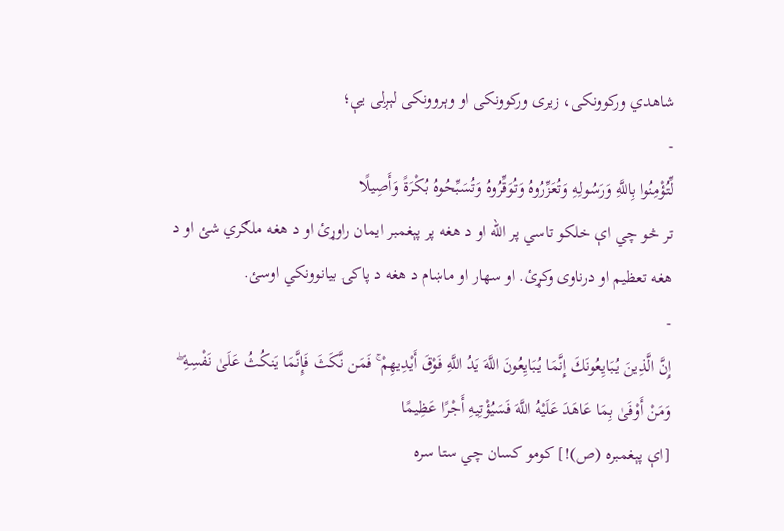شاهدي وركوونكى، زيرى وركوونكى او وېروونكى لېږلى یې؛
-
لِّتُؤْمِنُوا بِاللَّهِ وَرَسُولِهِ وَتُعَزِّرُوهُ وَتُوَقِّرُوهُ وَتُسَبِّحُوهُ بُكْرَةً وَأَصِيلًا
تر څو چي اې خلكو تاسي پر الله او د هغه پر پېغمبر ايمان راوړئ او د هغه ملګري شئ او د هغه تعظيم او درناوى وکړئ. او سهار او ماښام د هغه د پاكۍ بيانوونكي اوسئ.
-
إِنَّ الَّذِينَ يُبَايِعُونَكَ إِنَّمَا يُبَايِعُونَ اللَّهَ يَدُ اللَّهِ فَوْقَ أَيْدِيهِمْ ۚ فَمَن نَّكَثَ فَإِنَّمَا يَنكُثُ عَلَىٰ نَفْسِهِ ۖ وَمَنْ أَوْفَىٰ بِمَا عَاهَدَ عَلَيْهُ اللَّهَ فَسَيُؤْتِيهِ أَجْرًا عَظِيمًا
[اې پېغمبره (ص)!] كومو كسان چي ستا سره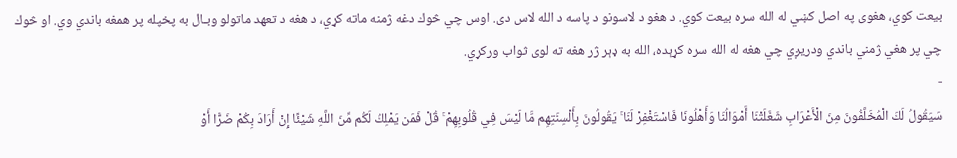بيعت کوي، هغوى په اصل کښي له الله سره بيعت کوي. د هغو د لاسونو د پاسه د الله لاس دى. اوس چي څوك دغه ژمنه ماته کړي، د هغه د تعهد ماتولو وبـال به پخپله پر همغه باندي وي. او څوك چي پر هغي ژمني باندي ودريږي چي هغه له الله سره کړېده، الله به ډېر ژر هغه ته لوى ثواب ورکړي.
-
سَيَقُولُ لَكَ الْمُخَلَّفُونَ مِنَ الْأَعْرَابِ شَغَلَتْنَا أَمْوَالُنَا وَأَهْلُونَا فَاسْتَغْفِرْ لَنَا ۚ يَقُولُونَ بِأَلْسِنَتِهِم مَّا لَيْسَ فِي قُلُوبِهِمْ ۚ قُلْ فَمَن يَمْلِكُ لَكُم مِّنَ اللَّهِ شَيْئًا إِنْ أَرَادَ بِكُمْ ضَرًّا أَوْ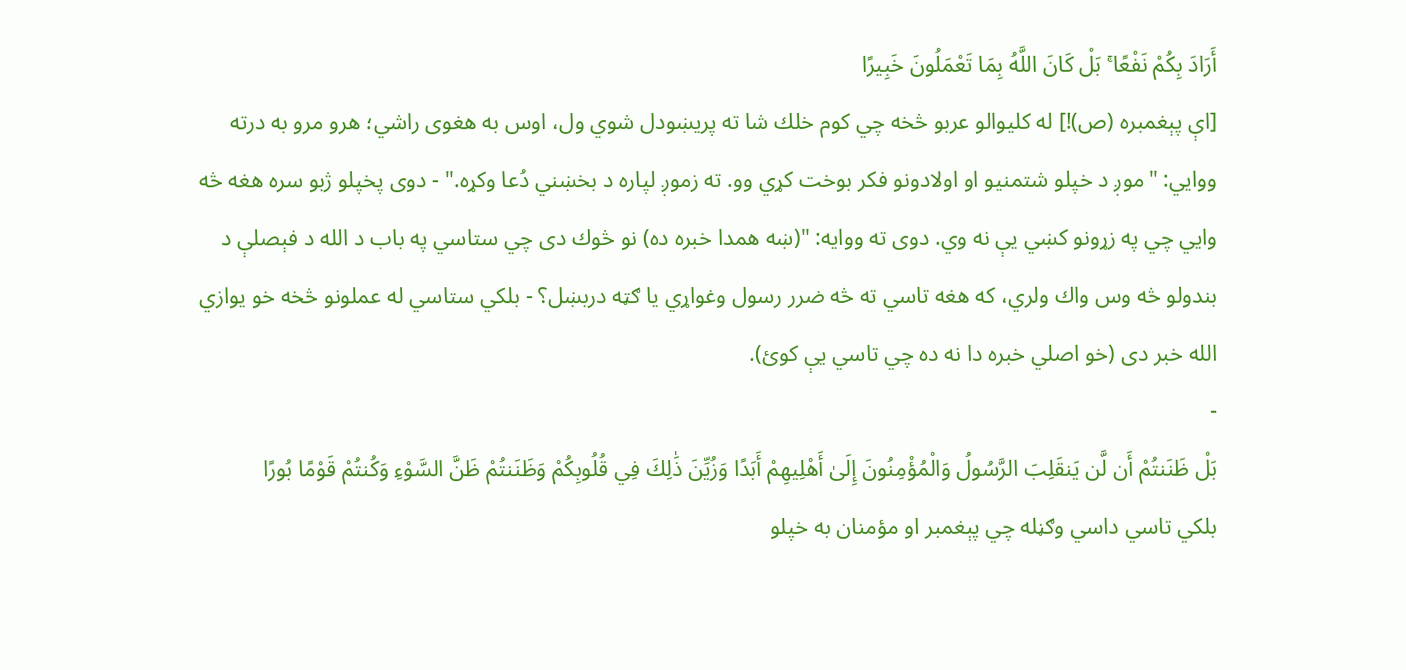أَرَادَ بِكُمْ نَفْعًا ۚ بَلْ كَانَ اللَّهُ بِمَا تَعْمَلُونَ خَبِيرًا
[اې پېغمبره (ص)!] له كليوالو عربو څخه چي كوم خلك شا ته پريښودل شوي ول، اوس به هغوى راشي؛ هرو مرو به درته ووايي: "موږ د خپلو شتمنيو او اولادونو فكر بوخت کړي وو. ته زموږ لپاره د بخښني دُعا وکړه." - دوى پخپلو ژبو سره هغه څه وايي چي په زړونو کښي یې نه وي. دوى ته ووايه: "(ښه همدا خبره ده) نو څوك دى چي ستاسي په باب د الله د فېصلې د بندولو څه وس واك ولري، كه هغه تاسي ته څه ضرر رسول وغواړي يا ګټه دربښل؟ - بلکي ستاسي له عملونو څخه خو یوازي الله خبر دى (خو اصلي خبره دا نه ده چي تاسي یې كوئ).
-
بَلْ ظَنَنتُمْ أَن لَّن يَنقَلِبَ الرَّسُولُ وَالْمُؤْمِنُونَ إِلَىٰ أَهْلِيهِمْ أَبَدًا وَزُيِّنَ ذَٰلِكَ فِي قُلُوبِكُمْ وَظَنَنتُمْ ظَنَّ السَّوْءِ وَكُنتُمْ قَوْمًا بُورًا
بلکي تاسي داسي وګڼله چي پېغمبر او مؤمنان به خپلو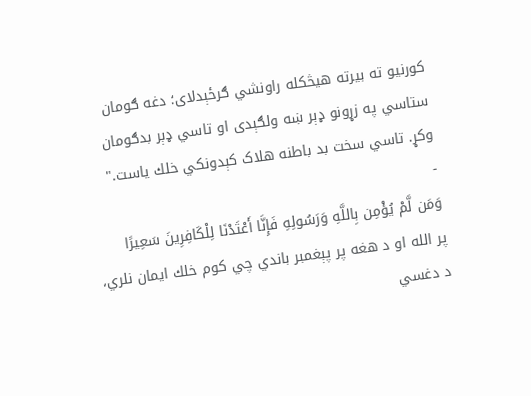كورنيو ته بيرته هیڅكله راونشي ګرځېدلای؛ دغه ګومان ستاسي په زړونو ډېر ښه ولګېدی او تاسي ډېر بدګومان وکړ. تاسي سخت بد باطنه هلاک کېدونكي خلك ياست."
-
وَمَن لَّمْ يُؤْمِن بِاللَّهِ وَرَسُولِهِ فَإِنَّا أَعْتَدْنَا لِلْكَافِرِينَ سَعِيرًا
پر الله او د هغه پر پېغمبر باندي چي كوم خلك ايمان نلري، د دغسي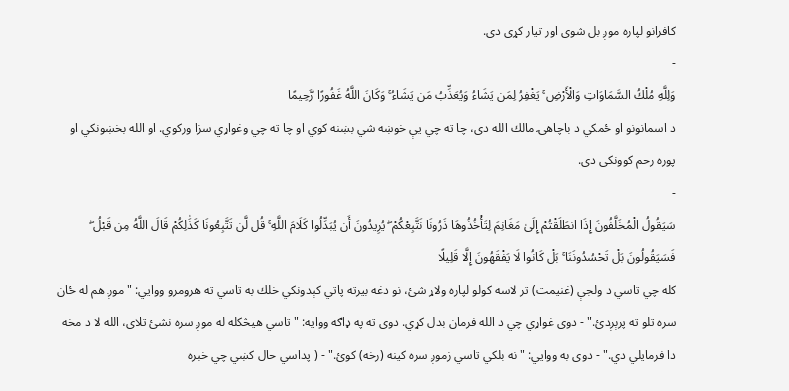كافرانو لپاره موږ بل شوى اور تيار کړی دى.
-
وَلِلَّهِ مُلْكُ السَّمَاوَاتِ وَالْأَرْضِ ۚ يَغْفِرُ لِمَن يَشَاءُ وَيُعَذِّبُ مَن يَشَاءُ ۚ وَكَانَ اللَّهُ غَفُورًا رَّحِيمًا
د اسمانونو او ځمکي د باچاهۍ مالك الله دى، چا ته چي يې خوښه شي بښنه كوي او چا ته چي وغواړي سزا وركوي. او الله بخښونکي او پوره رحم کوونکی دی.
-
سَيَقُولُ الْمُخَلَّفُونَ إِذَا انطَلَقْتُمْ إِلَىٰ مَغَانِمَ لِتَأْخُذُوهَا ذَرُونَا نَتَّبِعْكُمْ ۖ يُرِيدُونَ أَن يُبَدِّلُوا كَلَامَ اللَّهِ ۚ قُل لَّن تَتَّبِعُونَا كَذَٰلِكُمْ قَالَ اللَّهُ مِن قَبْلُ ۖ فَسَيَقُولُونَ بَلْ تَحْسُدُونَنَا ۚ بَلْ كَانُوا لَا يَفْقَهُونَ إِلَّا قَلِيلًا
كله چي تاسي د ولجې (غنیمت) تر لاسه كولو لپاره ولاړ شئ، نو دغه بيرته پاتي کېدونكي خلك به تاسي ته هرومرو ووايي: "موږ هم له ځان سره تلو ته پرېږدئ." - دوى غواړي چي د الله فرمان بدل کړي. دوى ته په ډاګه ووايه: "تاسي هيڅكله له موږ سره نشئ تلای، الله لا د مخه دا فرمايلي دي." - دوى به ووايي: "نه بلکي تاسي زموږ سره کینه (رخه) کوئ." - ( پداسي حال کښي چي خبره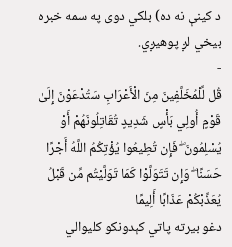د کینې نه ده) بلکي دوى په سمه خبره بيخي لږ پوهیږي.
-
قُل لِّلْمُخَلَّفِينَ مِنَ الْأَعْرَابِ سَتُدْعَوْنَ إِلَىٰ قَوْمٍ أُولِي بَأْسٍ شَدِيدٍ تُقَاتِلُونَهُمْ أَوْ يُسْلِمُونَ ۖ فَإِن تُطِيعُوا يُؤْتِكُمُ اللَّهُ أَجْرًا حَسَنًا ۖ وَإِن تَتَوَلَّوْا كَمَا تَوَلَّيْتُم مِّن قَبْلُ يُعَذِّبْكُمْ عَذَابًا أَلِيمًا
دغو بيرته پاتي کېدونكو کلیوالي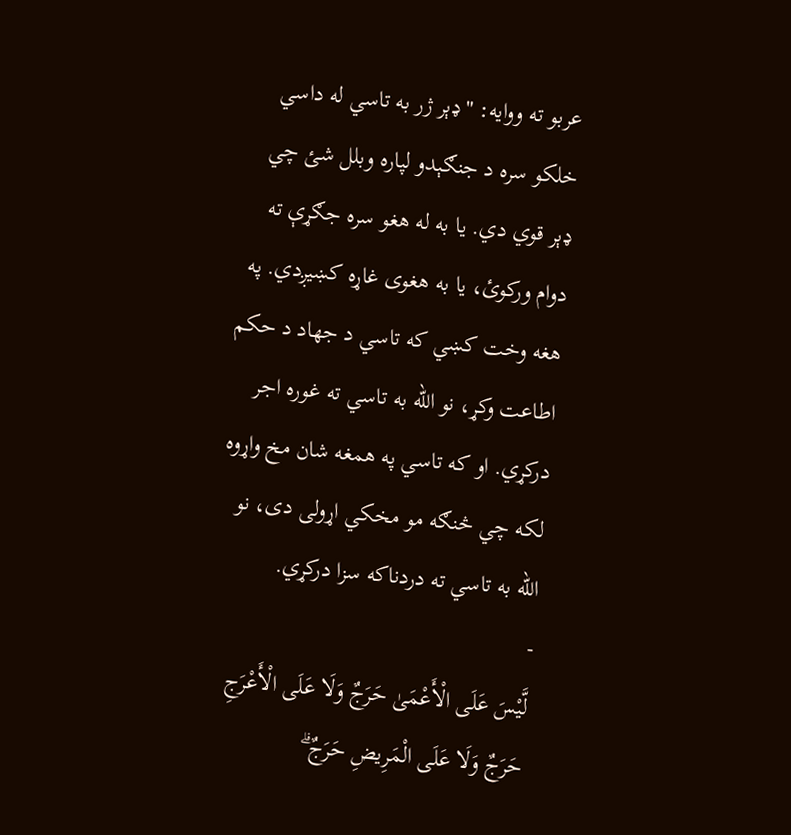عربو ته ووايه: "ډېر ژر به تاسي له داسي خلكو سره د جنګېدو لپاره وبلل شئ چي ډېر قوي دي. يا به له هغو سره جګړې ته دوام وركوئ، يا به هغوى غاړه كښيږدي. په هغه وخت کښي كه تاسي د جهاد د حكم اطاعت وکړ، نو الله به تاسي ته غوره اجر درکړي. او كه تاسي په همغه شان مخ واړوه لكه چي څنګه مو مخكي اړولی دى، نو الله به تاسي ته دردناکه سزا درکړي.
-
لَّيْسَ عَلَى الْأَعْمَىٰ حَرَجٌ وَلَا عَلَى الْأَعْرَجِ حَرَجٌ وَلَا عَلَى الْمَرِيضِ حَرَجٌ ۗ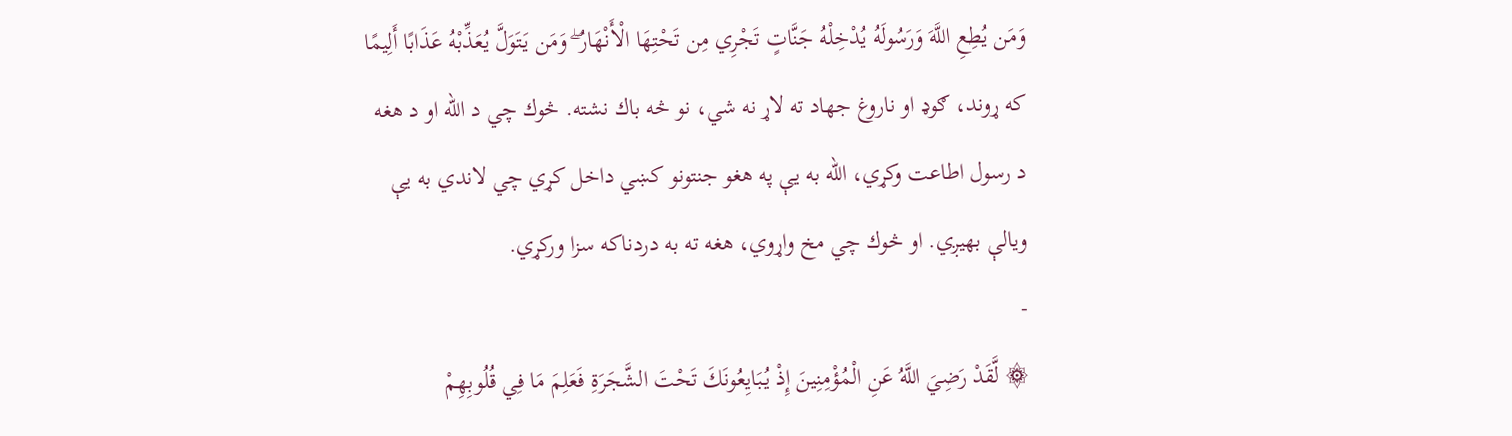وَمَن يُطِعِ اللَّهَ وَرَسُولَهُ يُدْخِلْهُ جَنَّاتٍ تَجْرِي مِن تَحْتِهَا الْأَنْهَارُ ۖ وَمَن يَتَوَلَّ يُعَذِّبْهُ عَذَابًا أَلِيمًا
كه ړوند، ګوډ او ناروغ جهاد ته لاړ نه شي، نو څه باك نشته. څوك چي د الله او د هغه د رسول اطاعت وکړي، الله به یې په هغو جنتونو کښي داخل کړي چي لاندي به يې ویالې بهیږي. او څوك چي مخ واړوي، هغه ته به دردناکه سزا ورکړي.
-
۞ لَّقَدْ رَضِيَ اللَّهُ عَنِ الْمُؤْمِنِينَ إِذْ يُبَايِعُونَكَ تَحْتَ الشَّجَرَةِ فَعَلِمَ مَا فِي قُلُوبِهِمْ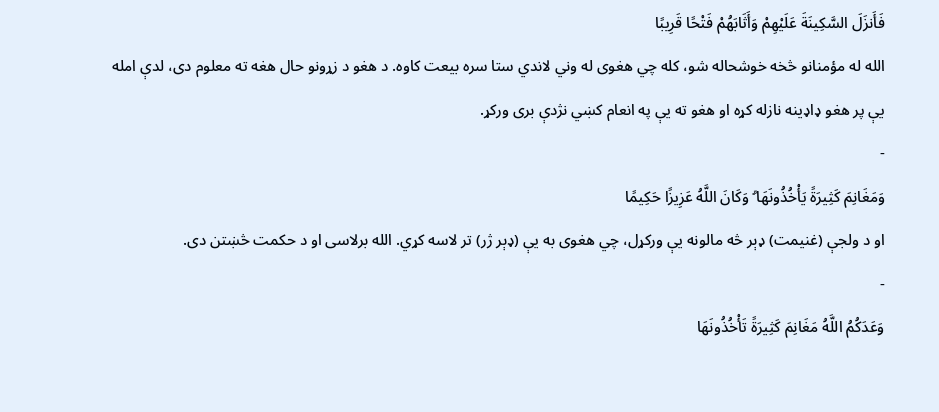فَأَنزَلَ السَّكِينَةَ عَلَيْهِمْ وَأَثَابَهُمْ فَتْحًا قَرِيبًا
الله له مؤمنانو څخه خوشحاله شو، كله چي هغوى له وني لاندي ستا سره بيعت کاوه. د هغو د زړونو حال هغه ته معلوم دى، لدې امله یې پر هغو ډاډينه نازله کړه او هغو ته یې په انعام کښي نژدې بری ورکړ.
-
وَمَغَانِمَ كَثِيرَةً يَأْخُذُونَهَا ۗ وَكَانَ اللَّهُ عَزِيزًا حَكِيمًا
او د ولجې (غنیمت) ډېر څه مالونه یې ورکړل، چي هغوى به یې (ډېر ژر) تر لاسه کړي. الله برلاسى او د حكمت څښتن دى.
-
وَعَدَكُمُ اللَّهُ مَغَانِمَ كَثِيرَةً تَأْخُذُونَهَا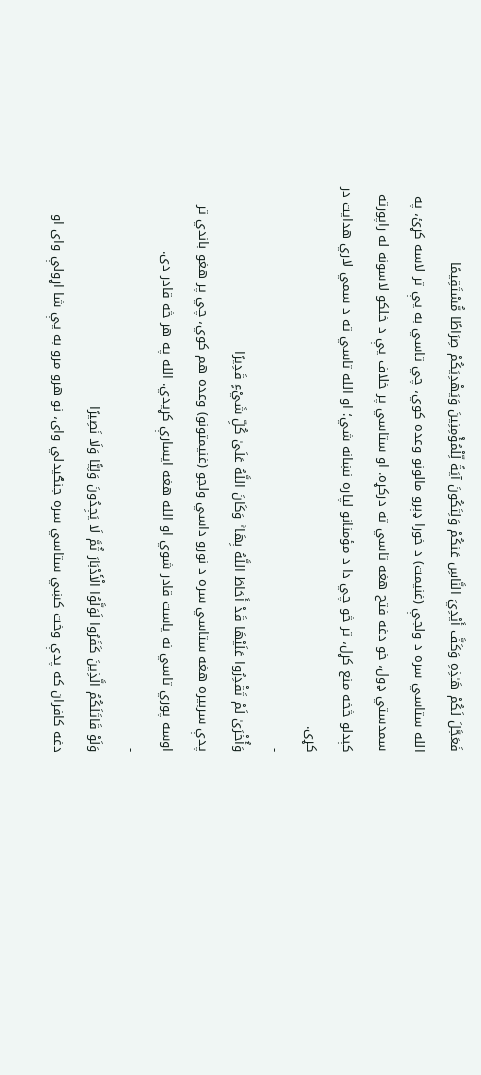فَعَجَّلَ لَكُمْ هَـٰذِهِ وَكَفَّ أَيْدِيَ النَّاسِ عَنكُمْ وَلِتَكُونَ آيَةً لِّلْمُؤْمِنِينَ وَيَهْدِيَكُمْ صِرَاطًا مُّسْتَقِيمًا
الله ستاسي سره د ولجې (غنیمت) د خورا ډېرو مالونو وعده كوي، چي تاسي به يې تر لاسه کړئ، په سمدستي ډول، خو دغه فتح هغه تاسي ته درکړه. او ستاسي پر خلاف یې د خلكو لاسونه له راپورته کېدلو څخه منع کړل، تر څو چي دا د مؤمنانو لپاره نښانه شي؛ او الله تاسي ته د سمي لاري هدايت در کړی.
-
وَأُخْرَىٰ لَمْ تَقْدِرُوا عَلَيْهَا قَدْ أَحَاطَ اللَّهُ بِهَا ۚ وَكَانَ اللَّهُ عَلَىٰ كُلِّ شَيْءٍ قَدِيرًا
پدې سربيره هغه ستاسي سره د نورو داسي ولجو (غنیمتونو) وعده هم كوي، چي پر هغو باندي تر اوسه پوري تاسي نه ياست قادر شوي او الله هغه ايسارې کړيدي. الله په هر څه قادر دى.
-
وَلَوْ قَاتَلَكُمُ الَّذِينَ كَفَرُوا لَوَلَّوُا الْأَدْبَارَ ثُمَّ لَا يَجِدُونَ وَلِيًّا وَلَا نَصِيرًا
دغه كافران كه پدې وخت کښي ستاسي سره جنګيدلي واى، نو هرو مرو به یې شا اړولې وای او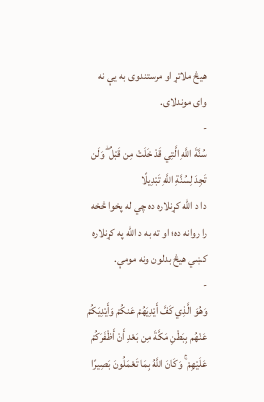هيڅ ملاتړ او مرستندوى به یې نه وای موندلای.
-
سُنَّةَ اللَّهِ الَّتِي قَدْ خَلَتْ مِن قَبْلُ ۖ وَلَن تَجِدَ لِسُنَّةِ اللَّهِ تَبْدِيلًا
دا د الله کړنلاره ده چي له پخوا څخه را روانه ده؛ او ته به د الله په کړنلاره کښي هيڅ بدلون ونه مومې.
-
وَهُوَ الَّذِي كَفَّ أَيْدِيَهُمْ عَنكُمْ وَأَيْدِيَكُمْ عَنْهُم بِبَطْنِ مَكَّةَ مِن بَعْدِ أَنْ أَظْفَرَكُمْ عَلَيْهِمْ ۚ وَكَانَ اللَّهُ بِمَا تَعْمَلُونَ بَصِيرًا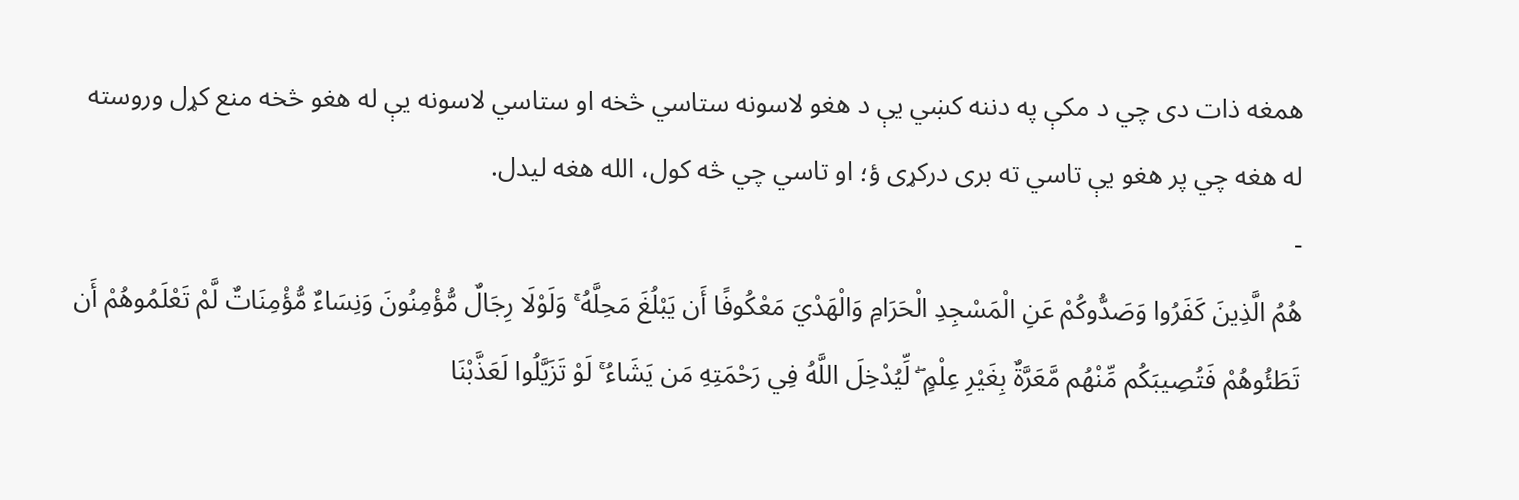همغه ذات دى چي د مكې په دننه کښي یې د هغو لاسونه ستاسي څخه او ستاسي لاسونه یې له هغو څخه منع کړل وروسته له هغه چي پر هغو یې تاسي ته برى درکړی ؤ؛ او تاسي چي څه كول، الله هغه ليدل.
-
هُمُ الَّذِينَ كَفَرُوا وَصَدُّوكُمْ عَنِ الْمَسْجِدِ الْحَرَامِ وَالْهَدْيَ مَعْكُوفًا أَن يَبْلُغَ مَحِلَّهُ ۚ وَلَوْلَا رِجَالٌ مُّؤْمِنُونَ وَنِسَاءٌ مُّؤْمِنَاتٌ لَّمْ تَعْلَمُوهُمْ أَن تَطَئُوهُمْ فَتُصِيبَكُم مِّنْهُم مَّعَرَّةٌ بِغَيْرِ عِلْمٍ ۖ لِّيُدْخِلَ اللَّهُ فِي رَحْمَتِهِ مَن يَشَاءُ ۚ لَوْ تَزَيَّلُوا لَعَذَّبْنَا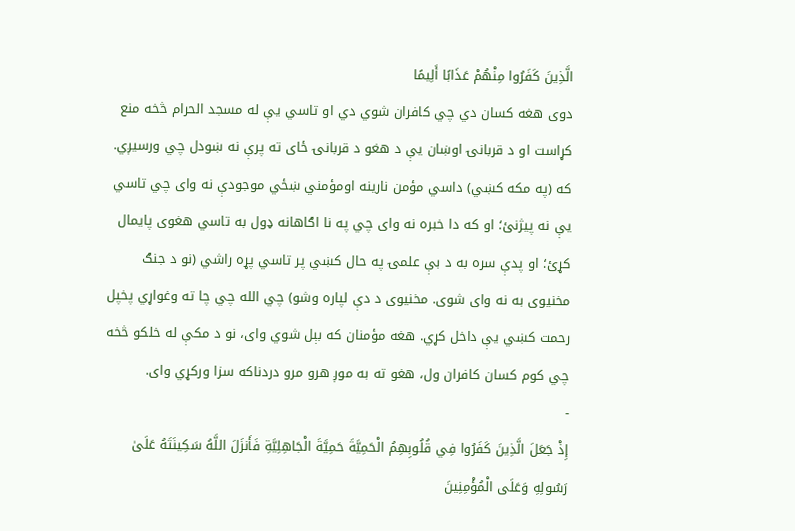الَّذِينَ كَفَرُوا مِنْهُمْ عَذَابًا أَلِيمًا
دوی هغه كسان دي چي كافران شوي دي او تاسي یې له مسجد الحرام څخه منع کړاست او د قربانۍ اوښان یې د هغو د قربانۍ ځاى ته پرې نه ښودل چي ورسیږي. كه (په مكه کښي) داسي مؤمن نارينه اومؤمني ښځي موجودې نه واى چي تاسي یې نه پيژنئ؛ او كه دا خبره نه واى چي په نا اګاهانه ډول به تاسي هغوى پایمال کړئ؛ او پدې سره به د بې علمۍ په حال کښي پر تاسي پړه راشي (نو د جنګ مخنيوى به نه وای شوى. مخنيوى د دې لپاره وشو) چي الله چي چا ته وغواړي پخپل رحمت کښي یې داخل کړي. هغه مؤمنان كه بېل شوي واى، نو د مكې له خلكو څخه چي كوم كسان كافران ول، هغو ته به موږ هرو مرو دردناکه سزا ورکړي وای.
-
إِذْ جَعَلَ الَّذِينَ كَفَرُوا فِي قُلُوبِهِمُ الْحَمِيَّةَ حَمِيَّةَ الْجَاهِلِيَّةِ فَأَنزَلَ اللَّهُ سَكِينَتَهُ عَلَىٰ رَسُولِهِ وَعَلَى الْمُؤْمِنِينَ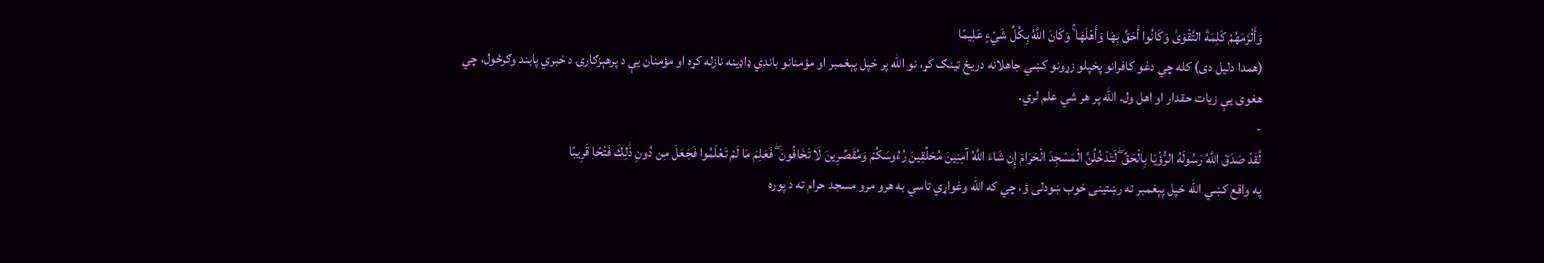وَأَلْزَمَهُمْ كَلِمَةَ التَّقْوَىٰ وَكَانُوا أَحَقَّ بِهَا وَأَهْلَهَا ۚ وَكَانَ اللَّهُ بِكُلِّ شَيْءٍ عَلِيمًا
(همدا دليل دى) كله چي دغو كافرانو پخپلو زړونو کښي جاهلانه دريځ ټينګ کړ، نو الله پر خپل پېغمبر او مؤمنانو باندي ډاډينه نازله کړه او مؤمنان یې د پرهېزګارۍ د خبري پابند وګرځول، چي هغوی يې زيات حقدار او اهل ول. الله پر هر شي علم لري.
-
لَّقَدْ صَدَقَ اللَّهُ رَسُولَهُ الرُّؤْيَا بِالْحَقِّ ۖ لَتَدْخُلُنَّ الْمَسْجِدَ الْحَرَامَ إِن شَاءَ اللَّهُ آمِنِينَ مُحَلِّقِينَ رُءُوسَكُمْ وَمُقَصِّرِينَ لَا تَخَافُونَ ۖ فَعَلِمَ مَا لَمْ تَعْلَمُوا فَجَعَلَ مِن دُونِ ذَٰلِكَ فَتْحًا قَرِيبًا
په واقع کښي الله خپل پېغمبر ته رښتينى خوب ښودلى ؤ، چي که الله وغواړي تاسي به هرو مرو مسجد حرام ته د پوره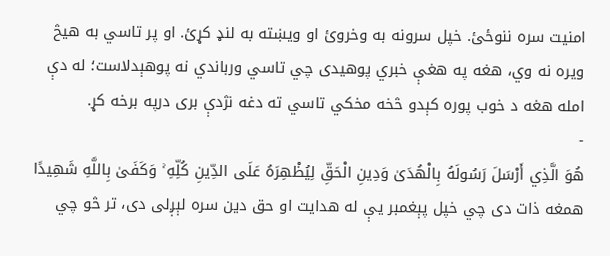امنيت سره ننوځئ. خپل سرونه به وخروئ او ويښته به لنډ کړئ. او پر تاسي به هيڅ ويره نه وي، هغه په هغې خبري پوهيدی چي تاسي ورباندي نه پوهېدلاست؛ له دې امله هغه د خوب پوره کېدو څخه مخکي تاسي ته دغه نژدې بری درپه برخه کړ.
-
هُوَ الَّذِي أَرْسَلَ رَسُولَهُ بِالْهُدَىٰ وَدِينِ الْحَقِّ لِيُظْهِرَهُ عَلَى الدِّينِ كُلِّهِ ۚ وَكَفَىٰ بِاللَّهِ شَهِيدًا
همغه ذات دى چي خپل پېغمبر یې له هدايت او حق دين سره لېږلى دى، تر څو چي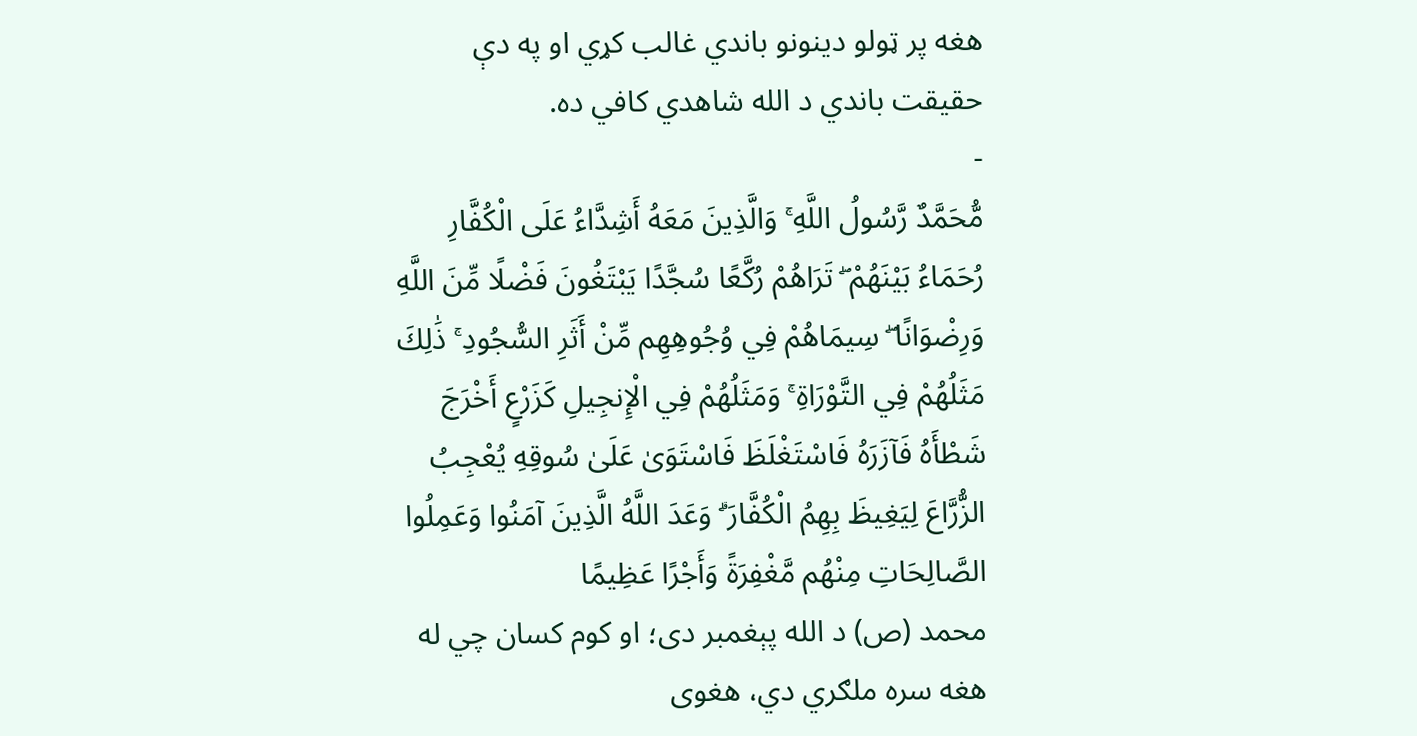هغه پر ټولو دينونو باندي غالب کړي او په دې حقيقت باندي د الله شاهدي كافي ده.
-
مُّحَمَّدٌ رَّسُولُ اللَّهِ ۚ وَالَّذِينَ مَعَهُ أَشِدَّاءُ عَلَى الْكُفَّارِ رُحَمَاءُ بَيْنَهُمْ ۖ تَرَاهُمْ رُكَّعًا سُجَّدًا يَبْتَغُونَ فَضْلًا مِّنَ اللَّهِ وَرِضْوَانًا ۖ سِيمَاهُمْ فِي وُجُوهِهِم مِّنْ أَثَرِ السُّجُودِ ۚ ذَٰلِكَ مَثَلُهُمْ فِي التَّوْرَاةِ ۚ وَمَثَلُهُمْ فِي الْإِنجِيلِ كَزَرْعٍ أَخْرَجَ شَطْأَهُ فَآزَرَهُ فَاسْتَغْلَظَ فَاسْتَوَىٰ عَلَىٰ سُوقِهِ يُعْجِبُ الزُّرَّاعَ لِيَغِيظَ بِهِمُ الْكُفَّارَ ۗ وَعَدَ اللَّهُ الَّذِينَ آمَنُوا وَعَمِلُوا الصَّالِحَاتِ مِنْهُم مَّغْفِرَةً وَأَجْرًا عَظِيمًا
محمد (ص) د الله پېغمبر دى؛ او كوم كسان چي له هغه سره ملګري دي، هغوى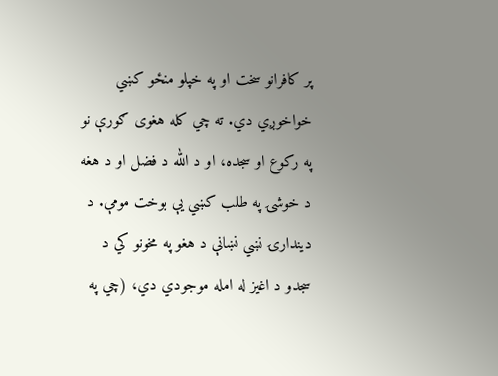پر كافرانو سخت او په خپلو منځو کښي خواخوږي دي. ته چي كله هغوى ګورې نو په ركوع او سجده، او د الله د فضل او د هغه د خوشۍ په طلب کښي یې بوخت مومې. د دیندارۍ نښي نښانې د هغو په مخونو کي د سجدو د اغیز له امله موجودي دي، (چي په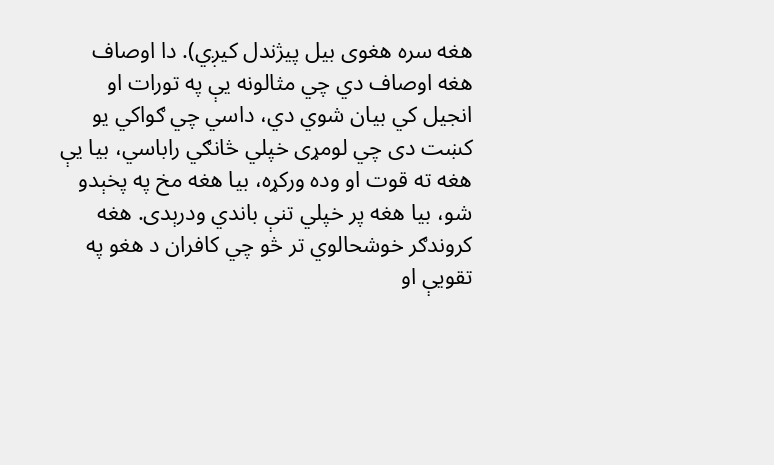هغه سره هغوى بيل پيژندل کیږي). دا اوصاف هغه اوصاف دي چي مثالونه يې په تورات او انجیل کي بیان شوي دي، داسي چي ګواكي يو كښت دى چي لومړی خپلي څانګي راباسي، بيا یې هغه ته قوت او وده ورکړه، بيا هغه مخ په پخېدو شو، بيا هغه پر خپلي تنې باندي ودرېدی. هغه كروندګر خوشحالوي تر څو چي كافران د هغو په تقویې او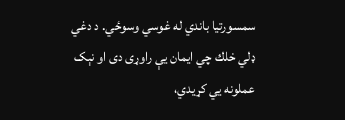سمسورتيا باندي له غوسي وسوځي. د دغي ډلي خلك چي ايمان یې راوړى دى او نېک عملونه يي کړيدي،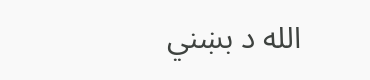الله د بښني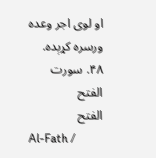او لوى اجر وعده ورسره کړېده.
۴۸. سورت الفتح
الفتح
Al-Fath /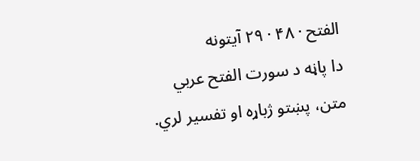الفتح · ۴۸ · ۲۹ آیتونه
دا پاڼه د سورت الفتح عربي متن، پښتو ژباړه او تفسیر لري.